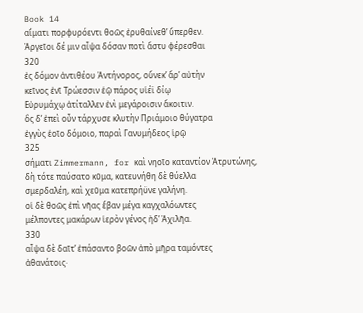Book 14
αἵματι πορφυρόεντι θοῶς ἐρυθαίνεθʼ ὕπερθεν.
Ἀργεῖοι δέ μιν αἶψα δόσαν ποτὶ ἄστυ φέρεσθαι
320
ἐς δόμον ἀντιθέου Ἀντήνορος, οὕνεκʼ ἄρʼ αὐτὴν
κεῖνος ἐνῖ Τρώεσσιν ἑῷ πάρος υἱέϊ δίῳ
Εὐρυμάχῳ ἀτίταλλεν ἐνὶ μεγάροισιν ἄκοιτιν.
ὃς δʼ ἐπεὶ οὖν τάρχυσε κλυτὴν Πριάμοιο θύγατρα
ἐγγὺς ἑοῖο δόμοιο, παραὶ Γανυμήδεος ἱρῷ
325
σήματι Zimmermann, for καὶ νηοῖο καταντίον Ἀτρυτώνης,
δὴ τότε παύσατο κῦμα, κατευνήθη δὲ θύελλα
σμερδαλέη, καὶ χεῦμα κατεπρήϋνε γαλήνη.
οἱ δὲ θοῶς ἐπὶ νῆας ἔβαν μέγα καγχαλόωντες
μέλποντες μακάρων ἱερὸν γένος ἠδʼ Ἀχιλῆα.
330
αἶψα δὲ δαῖτʼ ἐπάσαντο βοῶν ἀπὸ μῆρα ταμόντες
ἀθανάτοις·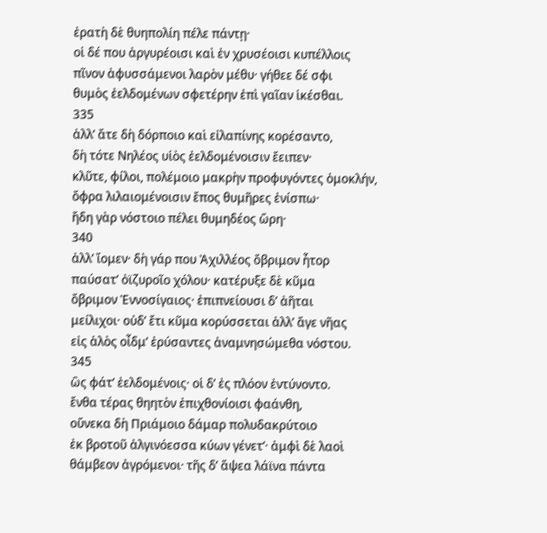ἐρατὴ δὲ θυηπολίη πέλε πάντῃ·
οἱ δέ που ἀργυρέοισι καὶ ἐν χρυσέοισι κυπέλλοις
πῖνον ἀφυσσάμενοι λαρὸν μέθυ· γήθεε δέ σφι
θυμὸς ἐελδομένων σφετέρην ἐπὶ γαῖαν ἱκέσθαι.
335
ἀλλʼ ἄτε δὴ δόρποιο καὶ εἰλαπίνης κορέσαντο,
δὴ τότε Νηλέος υἱὸς ἐελδομένοισιν ἔειπεν·
κλῦτε, φίλοι, πολέμοιο μακρὴν προφυγόντες ὁμοκλήν,
ὄφρα λιλαιομένοισιν ἔπος θυμῆρες ἐνίσπω·
ἤδη γὰρ νόστοιο πέλει θυμηδέος ὥρη·
340
ἀλλʼ ἴομεν· δὴ γάρ που Ἀχιλλέος ὄβριμον ἦτορ
παύσατʼ ὀϊζυροῖο χόλου· κατέρυξε δὲ κῦμα
ὄβριμον Ἐννοσίγαιος· ἐπιπνείουσι δʼ ἀῆται
μείλιχοι· οὐδʼ ἔτι κῦμα κορύσσεται ἀλλʼ ἄγε νῆας
εἰς ἁλὸς οἶδμʼ ἐρύσαντες ἀναμνησώμεθα νόστου.
345
ὣς φάτʼ ἐελδομένοις· οἱ δʼ ἐς πλόον ἐντύνοντο.
ἔνθα τέρας θηητὸν ἐπιχθονίοισι φαάνθη,
οὕνεκα δὴ Πριάμοιο δάμαρ πολυδακρύτοιο
ἐκ βροτοῦ ἀλγινόεσσα κύων γένετʼ· ἀμφὶ δὲ λαοὶ
θάμβεον ἀγρόμενοι· τῆς δʼ ἅψεα λάϊνα πάντα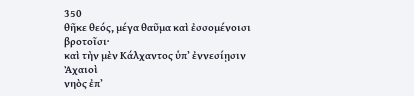350
θῆκε θεός, μέγα θαῦμα καὶ ἐσσομένοισι βροτοῖσι·
καὶ τὴν μὲν Κάλχαντος ὑπʼ ἐννεσίῃσιν Ἀχαιοὶ
νηὸς ἐπʼ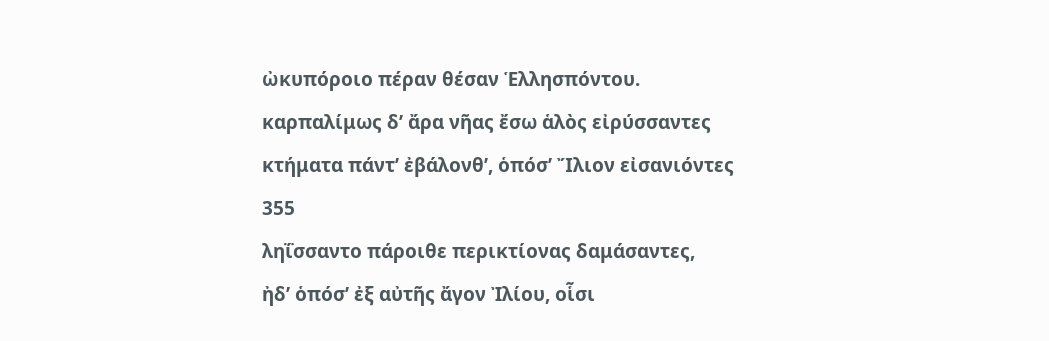ὠκυπόροιο πέραν θέσαν Ἑλλησπόντου.
καρπαλίμως δʼ ἄρα νῆας ἔσω ἁλὸς εἰρύσσαντες
κτήματα πάντʼ ἐβάλονθʼ, ὁπόσʼ Ἴλιον εἰσανιόντες
355
ληΐσσαντο πάροιθε περικτίονας δαμάσαντες,
ἠδʼ ὁπόσʼ ἐξ αὐτῆς ἄγον Ἰλίου, οἷσι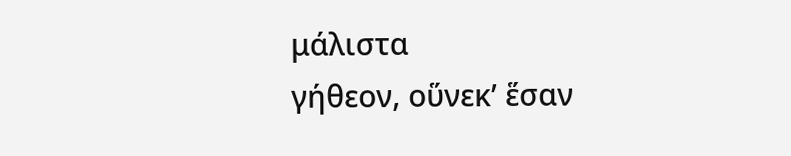μάλιστα
γήθεον, οὕνεκʼ ἕσαν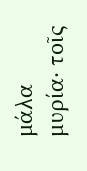μάλα μυρία· τοῖς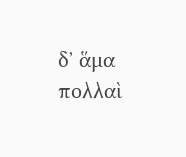δʼ ἅμα πολλαὶ